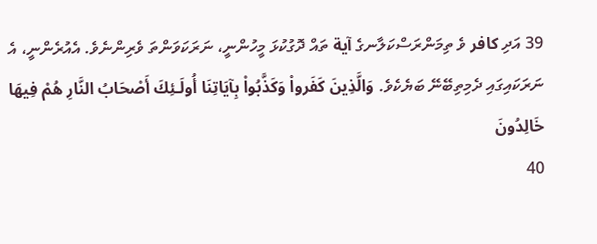39 އަދި كافر ވެ ތިމަންރަސްކަލާނގެ آية ތައް ދޮގުކުޅަ މީހުންނީ، ނަރަކަވަންތަ ވެރިންނެވެ. އެއުރެންނީ، އެ ނަރަކައިގައި ދެމިތިބޭނޭ ބަޔެކެވެ. وَالَّذِينَ كَفَرواْ وَكَذَّبُواْ بِآيَاتِنَا أُولَـئِكَ أَصْحَابُ النَّارِ هُمْ فِيهَا خَالِدُونَ
40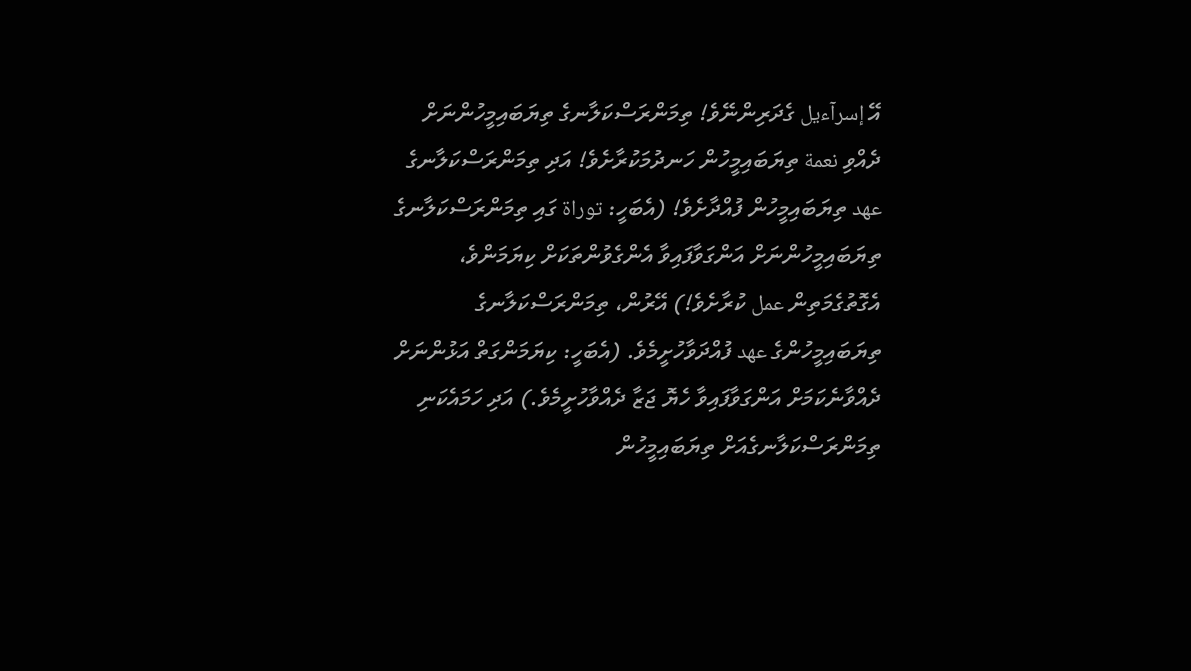އޭ إسرآءيل ގެދަރިންނޭވެ! ތިމަންރަސްކަލާނގެ ތިޔަބައިމީހުންނަށް ދެއްވި نعمة ތިޔަބައިމީހުން ހަނދުމަކުރާށެވެ! އަދި ތިމަންރަސްކަލާނގެ عهد ތިޔަބައިމީހުން ފުއްދާށެވެ! (އެބަހީ: توراة ގައި ތިމަންރަސްކަލާނގެ ތިޔަބައިމީހުންނަށް އަންގަވާފައިވާ އެންގެވުންތަކަށް ކިޔަމަންވެ، އެގޮތުގެމަތިން عمل ކުރާށެވެ!) އޭރުން، ތިމަންރަސްކަލާނގެ ތިޔަބައިމީހުންގެ عهد ފުއްދަވާހުށީމެވެ. (އެބަހީ: ކިޔަމަންގަތް އަޅުންނަށް ދެއްވާނެކަމަށް އަންގަވާފައިވާ ހެޔޮ ޖަޒާ ދެއްވާހުށީމެވެ.) އަދި ހަމައެކަނި ތިމަންރަސްކަލާނގެއަށް ތިޔަބައިމީހުން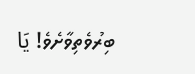ބިރުވެތިވާށެވެ! يَا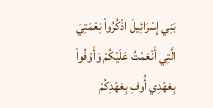بَنِي إِسْرَائِيلَ اذْكُرُواْ نِعْمَتِيَ الَّتِي أَنْعَمْتُ عَلَيْكُمْ وَأَوْفُواْ بِعَهْدِي أُوفِ بِعَهْدِكُمْ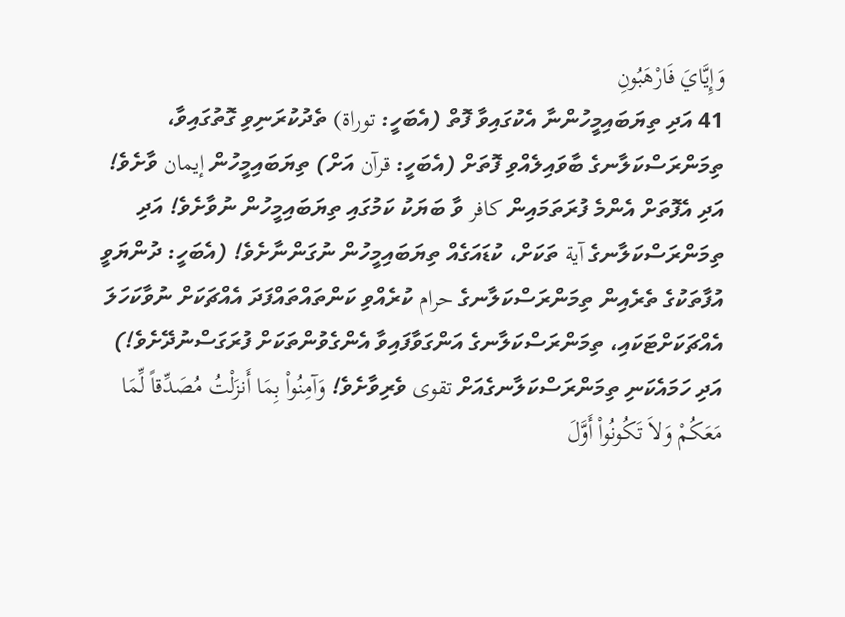وَإِيَّايَ فَارْهَبُونِ
41 އަދި ތިޔަބައިމީހުންނާ އެކުގައިވާ ފޮތް (އެބަހީ: توراة) ތެދުކުރަނިވި ގޮތުގައިވާ، ތިމަންރަސްކަލާނގެ ބާވައިލެއްވި ފޮތަށް (އެބަހީ: قرآن އަށް) ތިޔަބައިމީހުން إيمان ވާށެވެ! އަދި އެފޮތަށް އެންމެ ފުރަތަމައިން كافر ވާ ބަޔަކު ކަމުގައި ތިޔަބައިމީހުން ނުވާށެވެ! އަދި ތިމަންރަސްކަލާނގެ آية ތަކަށް، ކުޑައަގެއް ތިޔަބައިމީހުން ނުގަންނާށެވެ! (އެބަހީ: ދުންޔަވީ އުފާތަކުގެ ތެރެއިން ތިމަންރަސްކަލާނގެ حرام ކުރެއްވި ކަންތައްތައްފަދަ އެއްޗަކަށް ނުވާކަހަލަ އެއްޗަކަށްޓަކައި، ތިމަންރަސްކަލާނގެ އަންގަވާފައިވާ އެންގެވުންތަކަށް ފުރަގަސްނުދޭށެވެ!) އަދި ހަމައެކަނި ތިމަންރަސްކަލާނގެއަށް تقوى ވެރިވާށެވެ! وَآمِنُواْ بِمَا أَنزَلْتُ مُصَدِّقاً لِّمَا مَعَكُمْ وَلاَ تَكُونُواْ أَوَّلَ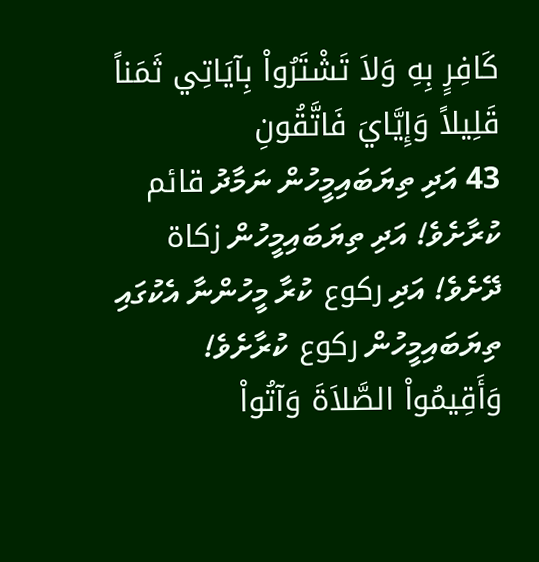كَافِرٍ بِهِ وَلاَ تَشْتَرُواْ بِآيَاتِي ثَمَناً قَلِيلاً وَإِيَّايَ فَاتَّقُونِ
43 އަދި ތިޔަބައިމީހުން ނަމާދު قائم ކުރާށެވެ! އަދި ތިޔަބައިމީހުން زكاة ދޭށެވެ! އަދި ركوع ކުރާ މީހުންނާ އެކުގައި ތިޔަބައިމީހުން ركوع ކުރާށެވެ! وَأَقِيمُواْ الصَّلاَةَ وَآتُواْ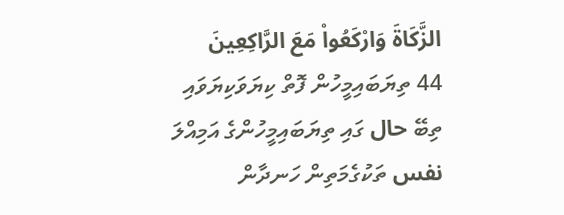الزَّكَاةَ وَارْكَعُواْ مَعَ الرَّاكِعِينَ
44 ތިޔަބައިމީހުން ފޮތް ކިޔަވަކިޔަވައި ތިބޭ حال ގައި ތިޔަބައިމީހުންގެ އަމިއްލަ نفس ތަކުގެމަތިން ހަނދާން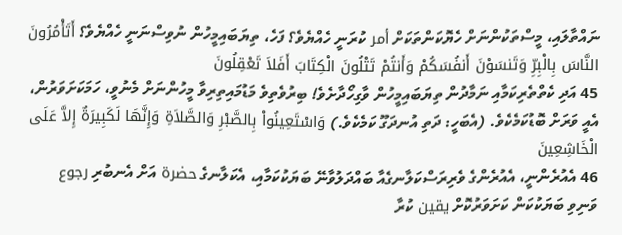ނައްތާލައި، މީސްތަކުންނަށް ހެޔޮކަންތަކަށް أمر ކުރަނީ ހެއްޔެވެ؟ ފަހެ، ތިޔަބައިމީހުން ނުވިސްނަނީ ހެއްޔެވެ؟ أَتَأْمُرُونَ النَّاسَ بِالْبِرِّ وَتَنسَوْنَ أَنفُسَكُمْ وَأَنتُمْ تَتْلُونَ الْكِتَابَ أَفَلاَ تَعْقِلُونَ
45 އަދި ކެތްތެރިކަމާއި ނަމާދުން ތިޔަބައިމީހުން ވާގިހޯދާށެވެ! ބިރުވެތިވެ މަޑުމައިތިރިވާ މީހުންނަށް މެނުވީ، ހަމަކަށަވަރުން، އެއީ ވަރަށް ބޮޑުކަމެކެވެ. (އެބަހީ: ދަތި އުނދަގޫ ކަމެކެވެ.) وَاسْتَعِينُواْ بِالصَّبْرِ وَالصَّلاَةِ وَإِنَّهَا لَكَبِيرَةٌ إِلاَّ عَلَى الْخَاشِعِينَ
46 އެއުރެންނީ، އެއުރެންގެ ވެރިރަސްކަލާނގެއާ ބައްދަލުވާނޭ ބަޔަކުކަމާއި، އެކަލާނގެ حضرة އަށް އެނބުރި رجوع ވަނިވި ބަޔަކުކަން ކަށަވަރުކޮށް يقين ކުރާ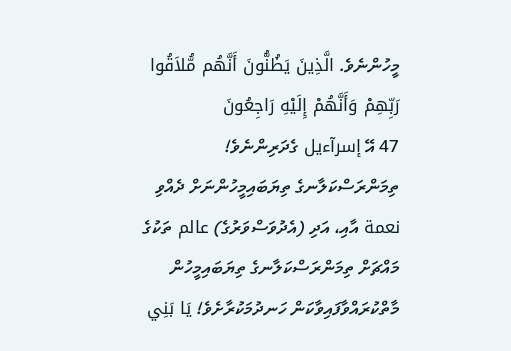މީހުންނެވެ. الَّذِينَ يَظُنُّونَ أَنَّهُم مُّلاَقُوا رَبِّهِمْ وَأَنَّهُمْ إِلَيْهِ رَاجِعُونَ
47 އޭ إسرآءيل ގެދަރިންނެވެ! ތިމަންރަސްކަލާނގެ ތިޔަބައިމީހުންނަށް ދެއްވި نعمة އާއި، އަދި (އެދުވަސްވަރުގެ) عالم ތަކުގެ މައްޗަށް ތިމަންރަސްކަލާނގެ ތިޔަބައިމީހުން މާތްކުރައްވާފައިވާކަން ހަނދުމަކުރާށެވެ! يَا بَنِي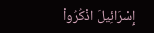إِسْرَائِيلَ اذْكُرُواْ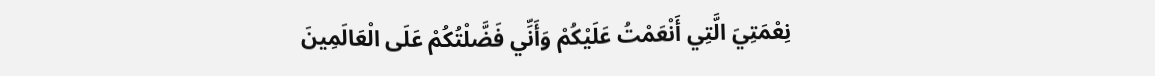نِعْمَتِيَ الَّتِي أَنْعَمْتُ عَلَيْكُمْ وَأَنِّي فَضَّلْتُكُمْ عَلَى الْعَالَمِينَ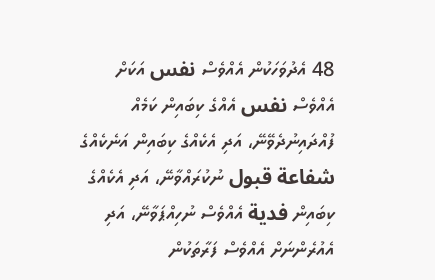48 އެދުވަހަކުން އެއްވެސް نفس އަކަށް އެއްވެސް نفس އެއްގެ ކިބައިން ކަމެއް ފުއްދައިނުދެވޭނޭ، އަދި އެކެއްގެ ކިބައިން އަނެކެއްގެ شفاعة قبول ނުކުރައްވާނޭ، އަދި އެކެއްގެ ކިބައިން فدية އެއްވެސް ނުހިއްޕަވާނޭ، އަދި އެއުރެންނަށް އެއްވެސް ފަރާތަކުން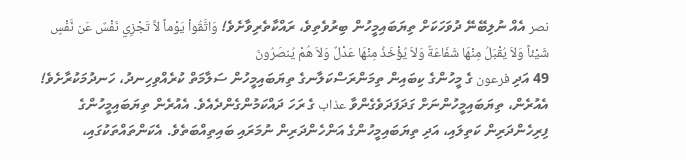نصر އެއް ނުލިބޭނޭ ދުވަހަކަށް ތިޔަބައިމީހުން ބިރުވެތިވެ، ރައްކާތެރިވާށެވެ! وَاتَّقُواْ يَوْماً لاَّ تَجْزِي نَفْسٌ عَن نَّفْسٍ شَيْئاً وَلاَ يُقْبَلُ مِنْهَا شَفَاعَةٌ وَلاَ يُؤْخَذُ مِنْهَا عَدْلٌ وَلاَ هُمْ يُنصَرُونَ
49 އަދި فرعون ގެ މީހުންގެ ކިބައިން ތިމަންރަސްކަލާނގެ ތިޔަބައިމީހުން ސަލާމަތް ކުރެއްވިހިނދު، ހަނދުމަކުރާށެވެ! އެއުރެން، ތިޔަބައިމީހުންނަށް ގަދަފަދަވެގެންވާ عذاب ގެ ރަހަ ދައްކަމުންގެންދެއެވެ. އެއުރެން ތިޔަބައިމީހުންގެ ފިރިހެންދަރިން ކަތިލައި، އަދި ތިޔަބައިމީހުންގެ އަންހެންދަރިން ނުމަރައި ބައިތިއްބަތެވެ. އެކަންތައްތަކުގައި،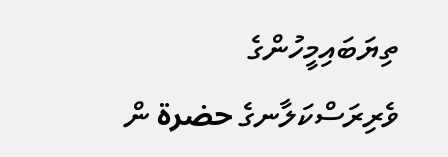ތިޔަބައިމީހުންގެ ވެރިރަސްކަލާނގެ حضرة ން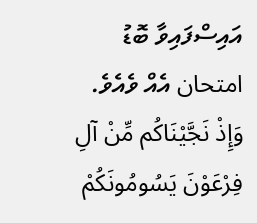އައިސްފައިވާ ބޮޑު امتحان އެއް ވެއެވެ. وَإِذْ نَجَّيْنَاكُم مِّنْ آلِ فِرْعَوْنَ يَسُومُونَكُمْ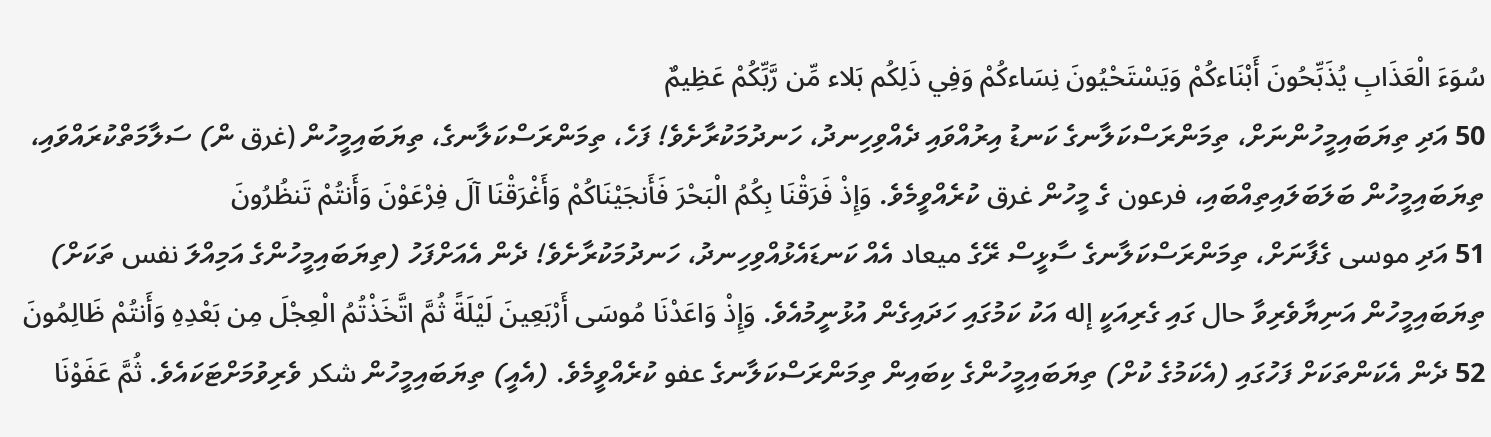سُوَءَ الْعَذَابِ يُذَبِّحُونَ أَبْنَاءكُمْ وَيَسْتَحْيُونَ نِسَاءكُمْ وَفِي ذَلِكُم بَلاء مِّن رَّبِّكُمْ عَظِيمٌ
50 އަދި ތިޔަބައިމީހުންނަށް، ތިމަންރަސްކަލާނގެ ކަނޑު އިރުއްވައި ދެއްވިހިނދު، ހަނދުމަކުރާށެވެ! ފަހެ، ތިމަންރަސްކަލާނގެ، ތިޔަބައިމީހުން (غرق ން) ސަލާމަތްކުރައްވައި، ތިޔަބައިމީހުން ބަލަބަލައިތިއްބައި، فرعون ގެ މީހުން غرق ކުރެއްވީމެވެ. وَإِذْ فَرَقْنَا بِكُمُ الْبَحْرَ فَأَنجَيْنَاكُمْ وَأَغْرَقْنَا آلَ فِرْعَوْنَ وَأَنتُمْ تَنظُرُونَ
51 އަދި موسى ގެފާނަށް، ތިމަންރަސްކަލާނގެ ސާޅީސް ރޭގެ ميعاد އެއް ކަނޑައެޅުއްވިހިނދު، ހަނދުމަކުރާށެވެ! ދެން އެއަށްފަހު (ތިޔަބައިމީހުންގެ އަމިއްލަ نفس ތަކަށް) ތިޔަބައިމީހުން އަނިޔާވެރިވާ حال ގައި ގެރިއަކީ إله އަކު ކަމުގައި ހަދައިގެން އުޅުނީމުއެވެ. وَإِذْ وَاعَدْنَا مُوسَى أَرْبَعِينَ لَيْلَةً ثُمَّ اتَّخَذْتُمُ الْعِجْلَ مِن بَعْدِهِ وَأَنتُمْ ظَالِمُونَ
52 ދެން އެކަންތަކަށް ފަހުގައި (އެކަމުގެ ކުށް) ތިޔަބައިމީހުންގެ ކިބައިން ތިމަންރަސްކަލާނގެ عفو ކުރެއްވީމެވެ. (އެއީ) ތިޔަބައިމީހުން شكر ވެރިވުމަށްޓަކައެވެ. ثُمَّ عَفَوْنَا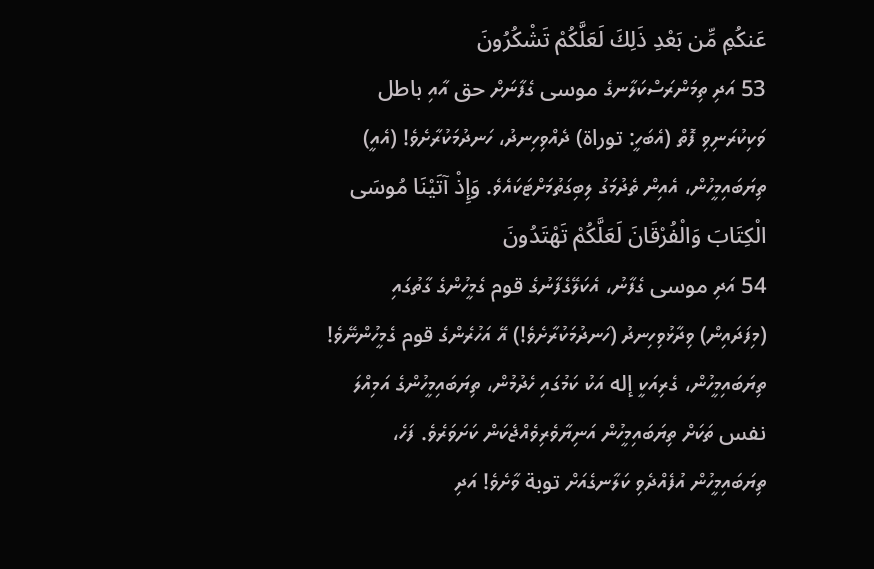عَنكُمِ مِّن بَعْدِ ذَلِكَ لَعَلَّكُمْ تَشْكُرُونَ
53 އަދި ތިމަންރަސްކަލާނގެ موسى ގެފާނަށް حق އާއި باطل ވަކިކުރަނިވި ފޮތް (އެބަހީ: توراة) ދެއްވިހިނދު، ހަނދުމަކުރާށެވެ! (އެއީ) ތިޔަބައިމީހުން، އެއިން ތެދުމަގު ލިބިގަތުމަށްޓަކައެވެ. وَإِذْ آتَيْنَا مُوسَى الْكِتَابَ وَالْفُرْقَانَ لَعَلَّكُمْ تَهْتَدُونَ
54 އަދި موسى ގެފާނު، އެކަލޭގެފާނުގެ قوم ގެމީހުންގެ ގާތުގައި (މިފަދައިން) ވިދާޅުވިހިނދު (ހަނދުމަކުރާށެވެ!) އޭ އަހުރެންގެ قوم ގެމީހުންނޭވެ! ތިޔަބައިމީހުން، ގެރިއަކީ إله އަކު ކަމުގައި ހެދުމުން، ތިޔަބައިމީހުންގެ އަމިއްލަ نفس ތަކަށް ތިޔަބައިމީހުން އަނިޔާވެރިވެއްޖެކަން ކަށަވަރެވެ. ފަހެ، ތިޔަބައިމީހުން އުފެއްދެވި ކަލާނގެއަށް توبة ވާށެވެ! އަދި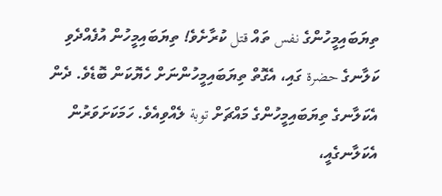ތިޔަބައިމީހުންގެ نفس ތައް قتل ކުރާށެވެ! ތިޔަބައިމީހުން އުފެއްދެވި ކަލާނގެ حضرة ގައި، އެގޮތް ތިޔަބައިމީހުންނަށް ހެޔޮކަން ބޮޑެވެ. ދެން އެކަލާނގެ ތިޔަބައިމީހުންގެ މައްޗަށް توبة ލެއްވިއެވެ. ހަމަކަށަވަރުން އެކަލާނގެއީ،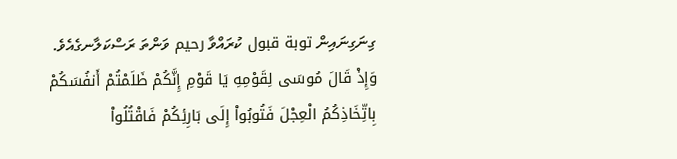ގިނަގިނައިން توبة قبول ކުރައްވާ رحيم ވަންތަ ރަސްކަލާނގެއެވެ. وَإِذْ قَالَ مُوسَى لِقَوْمِهِ يَا قَوْمِ إِنَّكُمْ ظَلَمْتُمْ أَنفُسَكُمْ بِاتِّخَاذِكُمُ الْعِجْلَ فَتُوبُواْ إِلَى بَارِئِكُمْ فَاقْتُلُواْ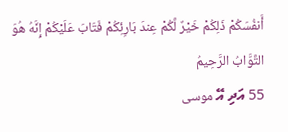أَنفُسَكُمْ ذَلِكُمْ خَيْرٌ لَّكُمْ عِندَ بَارِئِكُمْ فَتَابَ عَلَيْكُمْ إِنَّهُ هُوَ التَّوَّابُ الرَّحِيمُ
55 އަދި އޭ موسى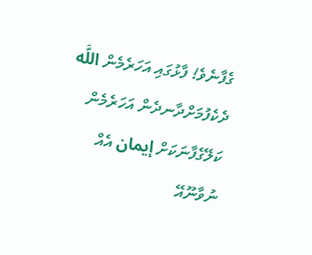ގެފާނެވެ! ފާޅުގައި އަހަރެމެން اللَّه ދެކެފުމަށްދާނދެން އަހަރެމެން ކަލޭގެފާނަކަށް إيمان އެއް ނުވާނޫއޭ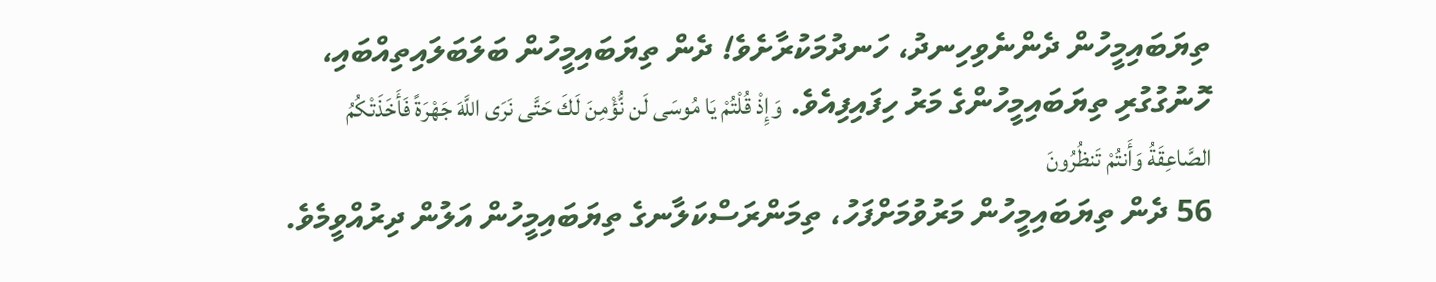ތިޔަބައިމީހުން ދެންނެވިހިނދު، ހަނދުމަކުރާށެވެ! ދެން ތިޔަބައިމީހުން ބަލަބަލައިތިއްބައި، ހޮނުގުގުރި ތިޔަބައިމީހުންގެ މަރު ހިފައިފިއެވެ. وَإِذْ قُلْتُمْ يَا مُوسَى لَن نُّؤْمِنَ لَكَ حَتَّى نَرَى اللَّهَ جَهْرَةً فَأَخَذَتْكُمُ الصَّاعِقَةُ وَأَنتُمْ تَنظُرُونَ
56 ދެން ތިޔަބައިމީހުން މަރުވުމަށްފަހު، ތިމަންރަސްކަލާނގެ ތިޔަބައިމީހުން އަލުން ދިރުއްވީމެވެ.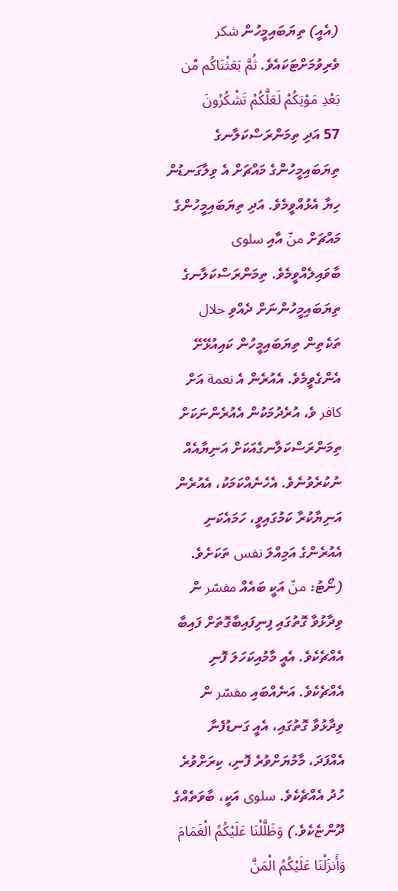(އެއީ) ތިޔަބައިމީހުން شكر ވެރިވުމަށްޓަކައެވެ. ثُمَّ بَعَثْنَاكُم مِّن بَعْدِ مَوْتِكُمْ لَعَلَّكُمْ تَشْكُرُونَ
57 އަދި ތިމަންރަސްކަލާނގެ ތިޔަބައިމީހުންގެ މައްޗަށް އެ ވިލާގަނޑުން ހިޔާ އެޅުއްވީމެވެ. އަދި ތިޔަބައިމީހުންގެ މައްޗަށް منّ އާއި سلوى ބާވައިލެއްވީމެވެ. ތިމަންރަސްކަލާނގެ ތިޔަބައިމީހުންނަށް ދެއްވި حلال ތަކެތިން ތިޔަބައިމީހުން ކައިއުޅޭށޭ އެންގެވީމެވެ. އެއުރެން އެ نعمة އަށް كافر ވެ، އުރެދުމަކުން އެއުރެންނަކަށް ތިމަންރަސްކަލާނގެއަކަށް އަނިޔާއެއް ނުކުރެވުނެވެ. އެހެނެއްކަމަކު، އެއުރެން އަނިޔާކުރާ ކަމުގައިވީ، ހަމައެކަނި އެއުރެންގެ އަމިއްލަ نفس ތަކަށެވެ. (ނޯޓު: منّ އަކީ ބައެއް مفسّر ން ވިދާޅުވާ ގޮތުގައި ފިނިފައިބާގޮތަށް ފައިބާ އެއްޗެކެވެ. އެއީ މާމުއިކަހަލަ ފޮނި އެއްޗެކެވެ. އަނެއްބައި مفسّر ން ވިދާޅުވާ ގޮތުގައި، އެއީ ގަނޑުފެނާ އެއްފަދަ، މާމުޔަށްވުރެ ފޮނި، ކިރަށްވުރެ ހުދު އެއްޗެކެވެ. سلوى އަކީ، ބާވަތެއްގެ ދޫންޏެކެވެ.) وَظَلَّلْنَا عَلَيْكُمُ الْغَمَامَ وَأَنزَلْنَا عَلَيْكُمُ الْمَنَّ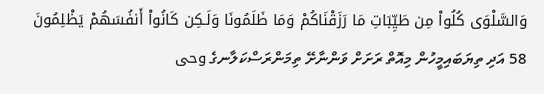وَالسَّلْوَى كُلُواْ مِن طَيِّبَاتِ مَا رَزَقْنَاكُمْ وَمَا ظَلَمُونَا وَلَـكِن كَانُواْ أَنفُسَهُمْ يَظْلِمُونَ
58 އަދި ތިޔަބައިމީހުން މިއޮތް ރަށަށް ވަންނާށޭ ތިމަންރަސްކަލާނގެ وحى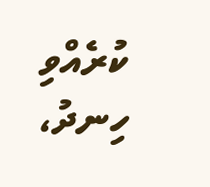ކުރެއްވި ހިނދު،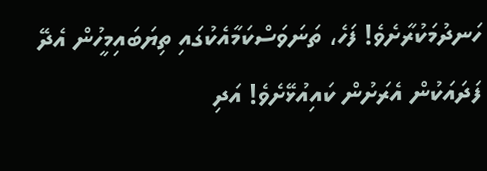ހަނދުމަކުރާށެވެ! ފަހެ، ތަނަވަސްކަމާއެކުގައި ތިޔަބައިމީހުން އެދޭ ފަދައަކުން އެރަށުން ކައިއުޅޭށެވެ! އަދި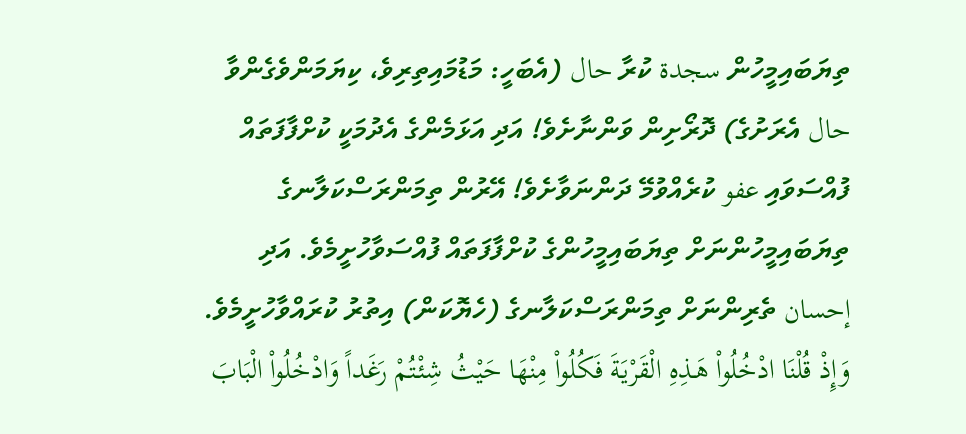ތިޔަބައިމީހުން سجدة ކުރާ حال (އެބަހީ: މަޑުމައިތިރިވެ، ކިޔަމަންވެގެންވާ حال އެރަށުގެ) ދޮރޯށިން ވަންނާށެވެ! އަދި އަޅަމެންގެ އެދުމަކީ ކުށްފާފަތައް ފުއްސަވައި عفو ކުރެއްވުމޭ ދަންނަވާށެވެ! އޭރުން ތިމަންރަސްކަލާނގެ ތިޔަބައިމީހުންނަށް ތިޔަބައިމީހުންގެ ކުށްފާފަތައް ފުއްސަވާހުށީމެވެ. އަދި إحسان ތެރިންނަށް ތިމަންރަސްކަލާނގެ (ހެޔޮކަން) އިތުރު ކުރައްވާހުށީމެވެ. وَإِذْ قُلْنَا ادْخُلُواْ هَـذِهِ الْقَرْيَةَ فَكُلُواْ مِنْهَا حَيْثُ شِئْتُمْ رَغَداً وَادْخُلُواْ الْبَابَ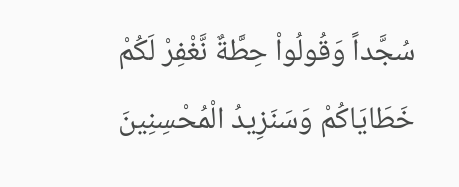سُجَّداً وَقُولُواْ حِطَّةٌ نَّغْفِرْ لَكُمْ خَطَايَاكُمْ وَسَنَزِيدُ الْمُحْسِنِينَ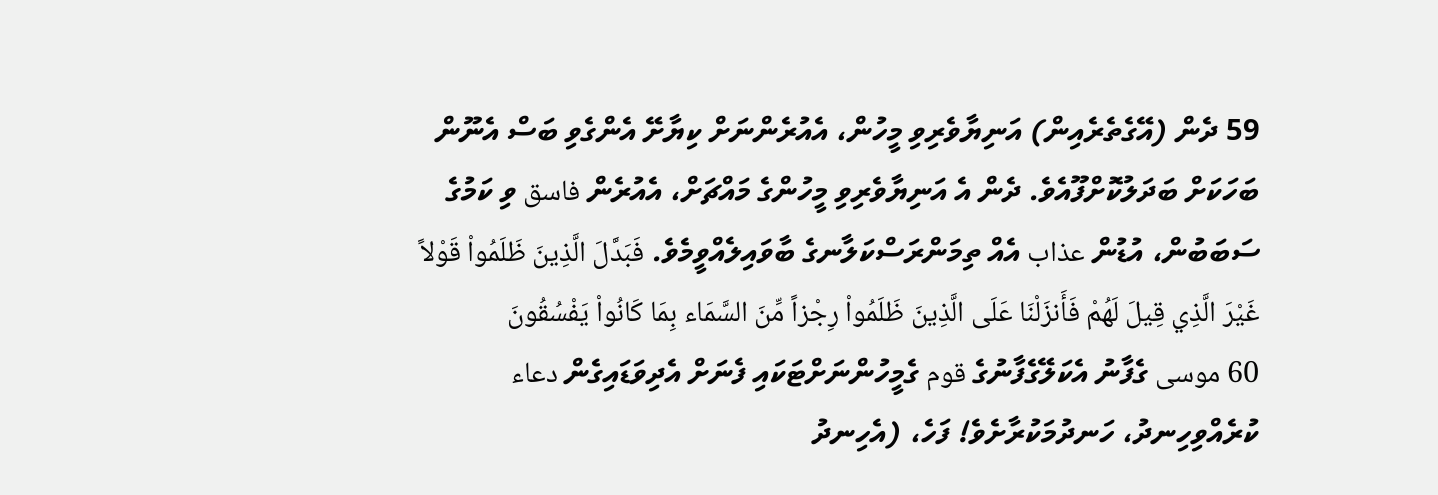59 ދެން (އޭގެތެރެއިން) އަނިޔާވެރިވި މީހުން، އެއުރެންނަށް ކިޔާށޭ އެންގެވި ބަސް އެނޫން ބަހަކަށް ބަދަލުކޮށްފޫއެވެ. ދެން އެ އަނިޔާވެރިވި މީހުންގެ މައްޗަށް، އެއުރެން فاسق ވި ކަމުގެ ސަބަބުން، އުޑުން عذاب އެއް ތިމަންރަސްކަލާނގެ ބާވައިލެއްވީމެވެ. فَبَدَّلَ الَّذِينَ ظَلَمُواْ قَوْلاً غَيْرَ الَّذِي قِيلَ لَهُمْ فَأَنزَلْنَا عَلَى الَّذِينَ ظَلَمُواْ رِجْزاً مِّنَ السَّمَاء بِمَا كَانُواْ يَفْسُقُونَ
60 موسى ގެފާނު އެކަލޭގެފާނުގެ قوم ގެމީހުންނަށްޓަކައި ފެނަށް އެދިވަޑައިގެން دعاء ކުރެއްވިހިނދު، ހަނދުމަކުރާށެވެ! ފަހެ، (އެހިނދު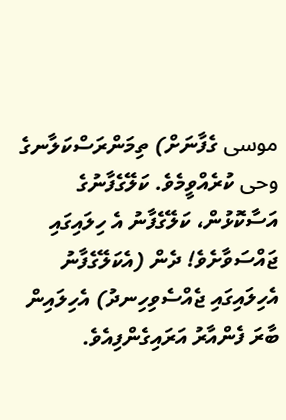موسى ގެފާނަށް) ތިމަންރަސްކަލާނގެ وحى ކުރެއްވީމެވެ. ކަލޭގެފާނުގެ އަސާކޮޅުން، ކަލޭގެފާނު އެ ހިލައިގައި ޖައްސަވާށެވެ! ދެން (އެކަލޭގެފާނު އެހިލައިގައި ޖެއްސެވިހިނދު) އެހިލައިން ބާރަ ފެންއާރު އަރައިގެންފިއެވެ.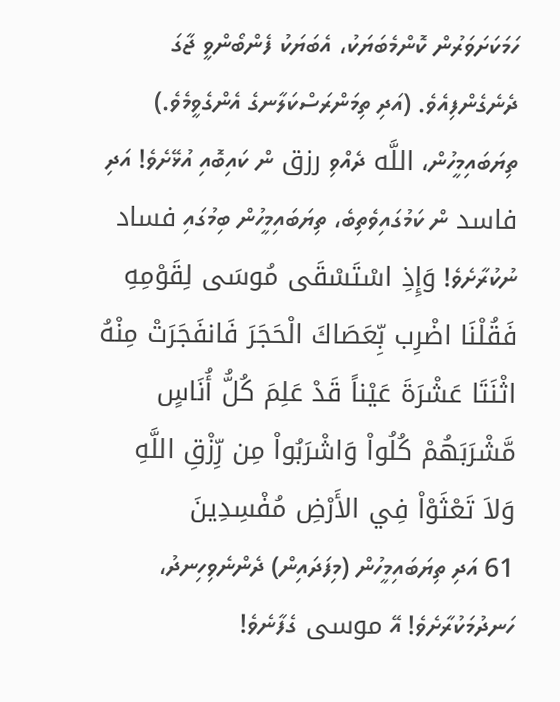ހަމަކަށަވަރުން ކޮންމެބަޔަކު، އެބަޔަކު ފެންބޯންވީ ޖާގަ ދެނެގެންފިއެވެ. (އަދި ތިމަންރަސްކަލާނގެ އެންގެވީމެވެ.) ތިޔަބައިމީހުން، اللَّه ދެއްވި رزق ން ކައިބޮއި އުޅޭށެވެ! އަދި فاسد ން ކަމުގައިވެތިބެ، ތިޔަބައިމީހުން ބިމުގައި فساد ނުކުރާށެވެ! وَإِذِ اسْتَسْقَى مُوسَى لِقَوْمِهِ فَقُلْنَا اضْرِب بِّعَصَاكَ الْحَجَرَ فَانفَجَرَتْ مِنْهُ اثْنَتَا عَشْرَةَ عَيْناً قَدْ عَلِمَ كُلُّ أُنَاسٍ مَّشْرَبَهُمْ كُلُواْ وَاشْرَبُواْ مِن رِّزْقِ اللَّهِ وَلاَ تَعْثَوْاْ فِي الأَرْضِ مُفْسِدِينَ
61 އަދި ތިޔަބައިމީހުން (މިފަދައިން) ދެންނެވިހިނދު، ހަނދުމަކުރާށެވެ! އޭ موسى ގެފާނެވެ!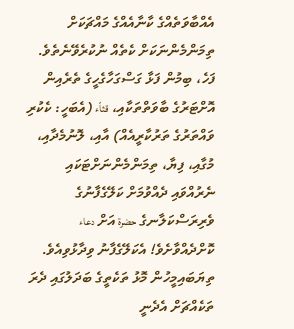އެއްބާވަތެއްގެ ކާނާއެއްގެ މައްޗަކަށް ތިމަންމެންނަކަށް ކެތެއް ނުކުރެވޭނެތެވެ. ފަހެ، ބިމުން ފަޅާ ގަސްގަހާގެހީގެ ތެރެއިން އޮށްޓަރުގެ ބާވަތްތަކާއި، قثاّء (އެބަހީ: ކެކުރި ވައްތަރުގެ ތަރުކާރީއެއް) އާއި، ލޮނުމެދާއި، މުގާއި، ފިޔާ، ތިމަންމެންނަށްޓަކައި ނެރުއްވައި ދެއްވުމަށް ކަލޭގެފާނުގެ ވެރިރަސްކަލާނގެ حضرة އަށް دعاء ކޮށްދެއްވާށެވެ! އެކަލޭގެފާނު ވިދާޅުވިއެވެ. ތިޔަބައިމީހުން މޮޅު ތަކެތީގެ ބަދަލުގައި ދެރަ ތަކެއްޗަށް އެދެނީ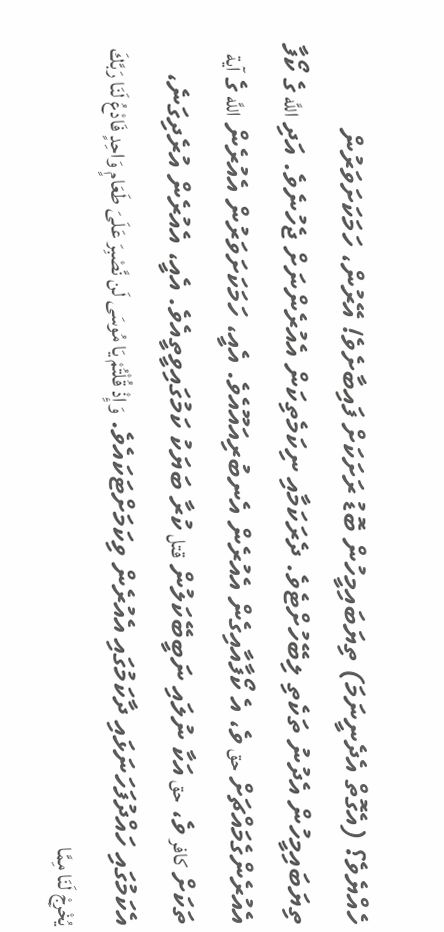ހެއްޔެވެ؟ (އެގޮތް އެދެނީނަމަ) ތިޔަބައިމީހުން ބޮޑު ރަށަކަށް ފައިބާށެވެ! އޭރުން، ހަމަކަށަވަރުން ތިޔަބައިމީހުން އެދުނު ތަކެތި ލިބޭހުށްޓެވެ. ދެރަކަމާއި ނިކަމެތިކަން އެއުރެންނަށް ޖެހުނެވެ. އަދި اللَّه ގެ ކޯފާ އެއުރެންގެމައްޗަށް حق ވެ، އެ ކޯފާއާއިގެން އެއުރެން އެނބުރިއައޫއެވެ. އެއީ، ހަމަކަށަވަރުން އެއުރެން اللَّه ގެ آية ތަކަށް كافر ވެ، حق އަކާ ނުލައި ނަބީބޭކަލުން قتل ކުރާ ބަޔަކު ކަމުގައިވީތީއެވެ. އެއީ، އެއުރެން އުރެދިގަނެ، އެކަމުގައި ހައްދުފަހަނަޅައި ދާކަމުގައި އެއުރެން ވިކަމަށްޓަކައެވެ. وَإِذْ قُلْتُمْ يَا مُوسَى لَن نَّصْبِرَ عَلَىَ طَعَامٍ وَاحِدٍ فَادْعُ لَنَا رَبَّكَ يُخْرِجْ لَنَا مِمَّا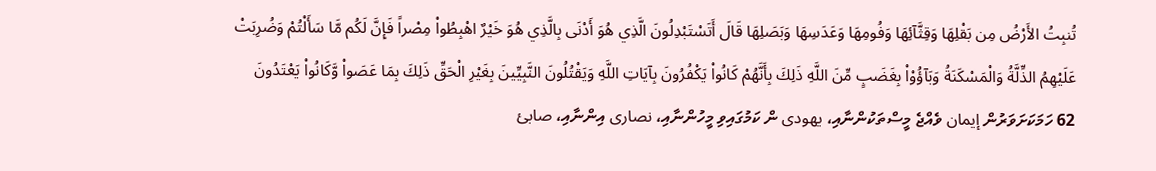تُنبِتُ الأَرْضُ مِن بَقْلِهَا وَقِثَّآئِهَا وَفُومِهَا وَعَدَسِهَا وَبَصَلِهَا قَالَ أَتَسْتَبْدِلُونَ الَّذِي هُوَ أَدْنَى بِالَّذِي هُوَ خَيْرٌ اهْبِطُواْ مِصْراً فَإِنَّ لَكُم مَّا سَأَلْتُمْ وَضُرِبَتْ عَلَيْهِمُ الذِّلَّةُ وَالْمَسْكَنَةُ وَبَآؤُوْاْ بِغَضَبٍ مِّنَ اللَّهِ ذَلِكَ بِأَنَّهُمْ كَانُواْ يَكْفُرُونَ بِآيَاتِ اللَّهِ وَيَقْتُلُونَ النَّبِيِّينَ بِغَيْرِ الْحَقِّ ذَلِكَ بِمَا عَصَواْ وَّكَانُواْ يَعْتَدُونَ
62 ހަމަކަށަވަރުން إيمان ވެއްޖެ މީސްތަކުންނާއި، يهودى ން ކަމުގައިވި މީހުންނާއި، نصارى އިންނާއި، صابئ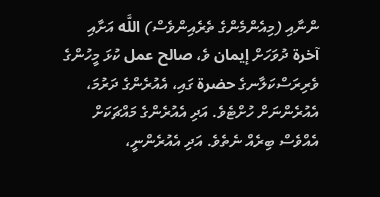ންނާއި (މިއެންމެންގެ ތެރެއިންވެސް) اللَّه އަށާއި آخرة ދުވަހަށް إيمان ވެ، صالح عمل ކުޅަ މީހުންގެ ވެރިރަސްކަލާނގެ حضرة ގައި، އެއުރެންގެ ދަރުމަ، އެއުރެންނަށް ހުށްޓެވެ. އަދި އެއުރެންގެ މައްޗަކަށް އެއްވެސް ބިރެއް ނެތެވެ. އަދި އެއުރެންނީ،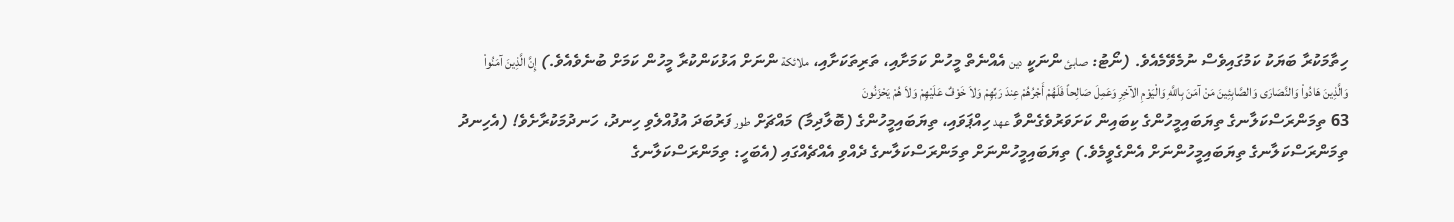ހިތާމަކުރާ ބަޔަކު ކަމުގައިވެސް ނުމެވޭމެއެވެ. (ނޯޓު: صابئ ންނަކީ دين އެއްނެތް މީހުން ކަމަށާއި، ތަރިތަކަށާއި، ملائكة ންނަށް އަޅުކަންކުރާ މީހުން ކަމަށް ބުނެވެއެވެ.) إِنَّ الَّذِينَ آمَنُواْ وَالَّذِينَ هَادُواْ وَالنَّصَارَى وَالصَّابِئِينَ مَنْ آمَنَ بِاللَّهِ وَالْيَوْمِ الآخِرِ وَعَمِلَ صَالِحاً فَلَهُمْ أَجْرُهُمْ عِندَ رَبِّهِمْ وَلاَ خَوْفٌ عَلَيْهِمْ وَلاَ هُمْ يَحْزَنُونَ
63 ތިމަންރަސްކަލާނގެ ތިޔަބައިމީހުންގެ ކިބައިން ކަށަވަރުވެގެންވާ عهد ހިއްޕަވައި، ތިޔަބައިމީހުންގެ (ބޮލާދިމާ) މައްޗަށް طور ފަރުބަދަ އުފުއްލެވި ހިނދު، ހަނދުމަކުރާށެވެ! (އެހިނދު ތިމަންރަސްކަލާނގެ ތިޔަބައިމީހުންނަށް އެންގެވީމެވެ.) ތިޔަބައިމީހުންނަށް ތިމަންރަސްކަލާނގެ ދެއްވި އެއްޗެއްގައި (އެބަހީ: ތިމަންރަސްކަލާނގެ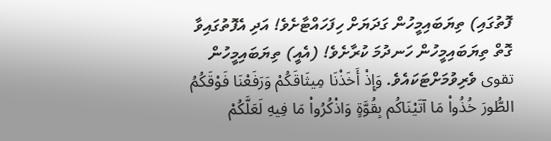ފޮތުގައި) ތިޔަބައިމީހުން ގަދަޔަށް ހިފަހައްޓާށެވެ! އަދި އެފޮތުގައިވާ ގޮތް ތިޔަބައިމީހުން ހަނދުމަ ކުރާށެވެ! (އެއީ) ތިޔަބައިމީހުން تقوى ވެރިވުމަށްޓަކައެވެ. وَإِذْ أَخَذْنَا مِيثَاقَكُمْ وَرَفَعْنَا فَوْقَكُمُ الطُّورَ خُذُواْ مَا آتَيْنَاكُم بِقُوَّةٍ وَاذْكُرُواْ مَا فِيهِ لَعَلَّكُمْ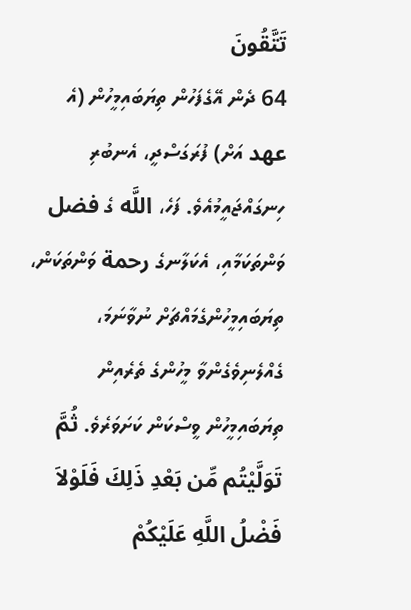تَتَّقُونَ
64 ދެން އޭގެފަހުން ތިޔަބައިމީހުން (އެ عهد އަށް) ފުރަގަސްދީ، އެނބުރި ހިނގައްޖައީމުއެވެ. ފަހެ، اللَّه ގެ فضل ވަންތަކަމާއި، އެކަލާނގެ رحمة ވަންތަކަން، ތިޔަބައިމީހުންގެމައްޗަށް ނުވާނަމަ، ގެއްލެނިވެގެންވާ މީހުންގެ ތެރެއިން ތިޔަބައިމީހުން ވީސްކަން ކަށަވަރެވެ. ثُمَّ تَوَلَّيْتُم مِّن بَعْدِ ذَلِكَ فَلَوْلاَ فَضْلُ اللَّهِ عَلَيْكُمْ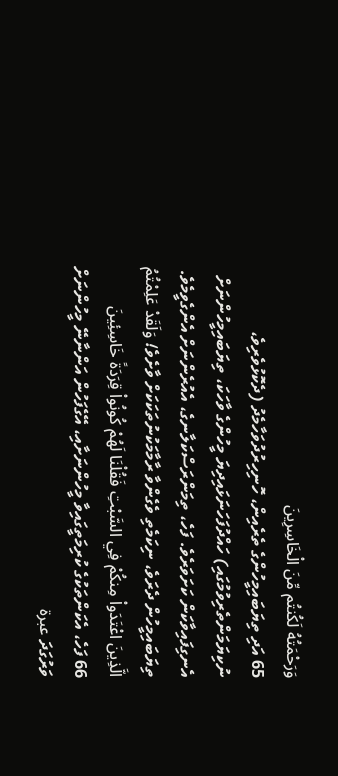وَرَحْمَتُهُ لَكُنتُم مِّنَ الْخَاسِرِينَ
65 އަދި ތިޔަބައިމީހުންގެ ތެރެއިން، ހޮނިހިރުދުވަހާމެދު (ދެކޮޅުވެރިވެ، ނުކިޔަމަންތެރިވުމުގައި) ހައްދުފަހަނަޅައިދިޔަ މީހުންގެ ވާހަކަ، ތިޔަބައިމީހުންނަށް އެނގިފައިވާކަން ކަށަވަރެވެ. ފަހެ، ތިމަންރަސްކަލާނގެ، އެއުރެންނަށް އެންގެވީމެވެ. ތިޔަބައިމީހުން ދެރަވެ، ނިކަމެތި ވެގެންވާ ރާމާމަކުނުތަކަކަށް ވާށެވެ! وَلَقَدْ عَلِمْتُمُ الَّذِينَ اعْتَدَواْ مِنكُمْ فِي السَّبْتِ فَقُلْنَا لَهُمْ كُونُواْ قِرَدَةً خَاسِئِينَ
66 ފަހެ، އެކަންތަކުގެ ކުރިމަތީގައިވާ މީހުންނަށާއި، އޭގެފަހުން އަންނާނޭ މީހުންނަށް ވަރުގަދަ عبرة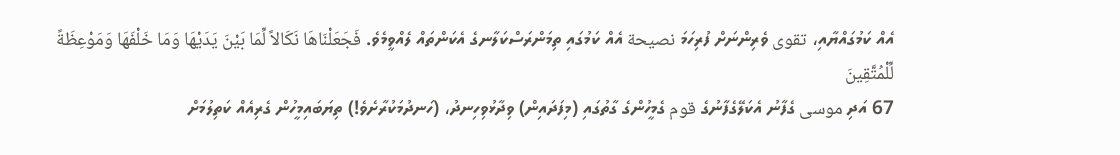އެއް ކަމުގައްޔާއި، تقوى ވެރިންނަށް ފުރިހަމަ نصيحة އެއް ކަމުގައި ތިމަންރަސްކަލާނގެ އެކަންތައް ލެއްވީމެވެ. فَجَعَلْنَاهَا نَكَالاً لِّمَا بَيْنَ يَدَيْهَا وَمَا خَلْفَهَا وَمَوْعِظَةً لِّلْمُتَّقِينَ
67 އަދި موسى ގެފާނު އެކަލޭގެފާނުގެ قوم ގެމީހުންގެ ގާތުގައި (މިފަދައިން) ވިދާޅުވިހިނދު، (ހަނދުމަކުރާށެވެ!) ތިޔަބައިމީހުން ގެރިއެއް ކަތިލުމަށް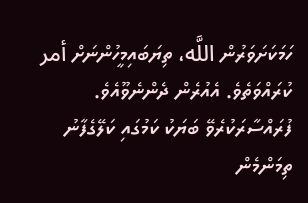ހަމަކަށަވަރުން اللَّه، ތިޔަބައިމީހުންނަށް أمر ކުރައްވަތެވެ. އެއުރެން ދެންނެވޫއެވެ. ފުރައްސާރަކުރެވޭ ބަޔަކު ކަމުގައި ކަލޭގެފާނު ތިމަންމެން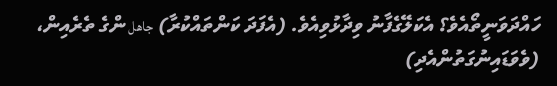ހައްދަވަނީތޯއެވެ؟ އެކަލޭގެފާނު ވިދާޅުވިއެވެ. (އެފަދަ ކަންތައްކުރާ) جاهل ންގެ ތެރެއިން، (ވެވަޑައިނުގަތުންއެދި)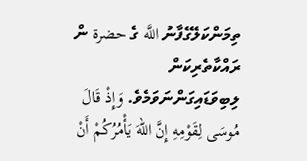ތިމަންކަލޭގެފާނު اللَّه ގެ حضرة ން ރައްކާތެރިކަން ލިބިވަޑައިގަންނަވަމެވެ. وَإِذْ قَالَ مُوسَى لِقَوْمِهِ إِنَّ اللّهَ يَأْمُرُكُمْ أَنْ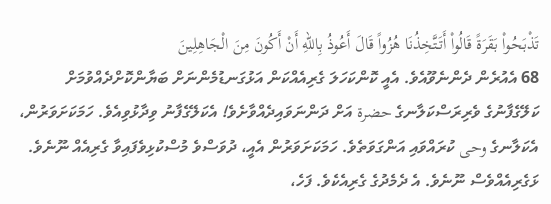تَذْبَحُواْ بَقَرَةً قَالُواْ أَتَتَّخِذُنَا هُزُواً قَالَ أَعُوذُ بِاللّهِ أَنْ أَكُونَ مِنَ الْجَاهِلِينَ
68 އެއުރެން ދެންނެވޫއެވެ. އެއީ ކޮންކަހަލަ ގެރިއެއްކަން އަޅުގަނޑުމެންނަށް ބަޔާންކޮށްދެއްވުމަށް ކަލޭގެފާނުގެ ވެރިރަސްކަލާނގެ حضرة އަށް ދަންނަވައިދެއްވާށެވެ! އެކަލޭގެފާނު ވިދާޅުވިއެވެ. ހަމަކަށަވަރުން، އެކަލާނގެ وحى ކުރައްވައި އަންގަވަތެވެ. ހަމަކަށަވަރުން އެއީ، ދުވަސްވެ މުސްކުޅިވެފައިވާ ގެރިއެއް ނޫނެވެ. ޅަގެރިއެއްވެސް ނޫނެވެ. އެ ދެމެދުގެ ގެރިއެކެވެ. ފަހެ،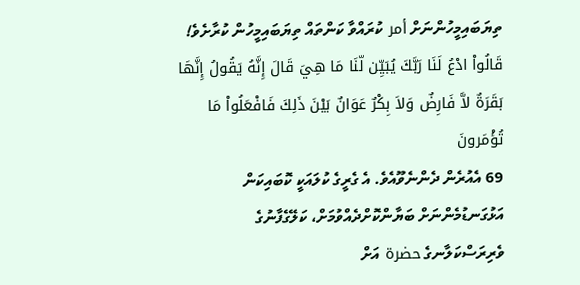ތިޔަބައިމީހުންނަށް أمر ކުރައްވާ ކަންތައް ތިޔަބައިމީހުން ކުރާށެވެ! قَالُواْ ادْعُ لَنَا رَبَّكَ يُبَيِّن لّنَا مَا هِيَ قَالَ إِنَّهُ يَقُولُ إِنَّهَا بَقَرَةٌ لاَّ فَارِضٌ وَلاَ بِكْرٌ عَوَانٌ بَيْنَ ذَلِكَ فَافْعَلُواْ مَا تُؤْمَرونَ
69 އެއުރެން ދެންނެވޫއެވެ. އެ ގެރީގެ ކުލައަކީ ކޮބައިކަން އަޅުގަނޑުމެންނަށް ބަޔާންކޮށްދެއްވުމަށް، ކަލޭގެފާނުގެ ވެރިރަސްކަލާނގެ حضرة އަށް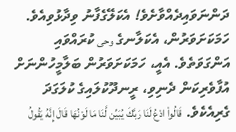ދަންނަވައިދެއްވާށެވެ! އެކަލޭގެފާނު ވިދާޅުވިއެވެ. ހަމަކަށަވަރުން، އެކަލާނގެ وحى ކުރައްވައި އަންގަވަތެވެ. އެއީ، ހަމަކަށަވަރުން ބަލާމީހުންނަށް އުފާވެރިކަން ދެނިވި، ރީނދޫކުލައިގެ ކުލަގަދަ ގެރިއެކެވެ. قَالُواْ ادْعُ لَنَا رَبَّكَ يُبَيِّن لَّنَا مَا لَوْنُهَا قَالَ إِنَّهُ يَقُولُ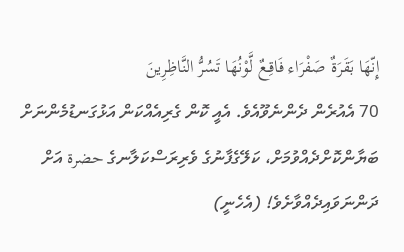إِنّهَا بَقَرَةٌ صَفْرَاء فَاقِـعٌ لَّوْنُهَا تَسُرُّ النَّاظِرِينَ
70 އެއުރެން ދެންނެވޫއެވެ. އެއީ ކޮން ގެރިއެއްކަން އަޅުގަނޑުމެންނަށް ބަޔާންކޮށްދެއްވުމަށް، ކަލޭގެފާނުގެ ވެރިރަސްކަލާނގެ حضرة އަށް ދަންނަވައިދެއްވާށެވެ! (އެހެނީ)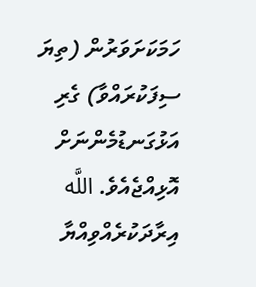ހަމަކަށަވަރުން (ތިޔަ ސިފަކުރައްވާ) ގެރި އަޅުގަނޑުމެންނަށް އޮޅިއްޖެއެވެ. اللَّه އިރާދަކުރެއްވިއްޔާ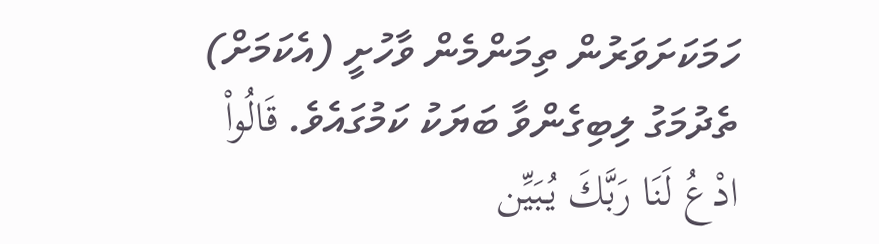ހަމަކަށަވަރުން ތިމަންމެން ވާހުށީ (އެކަމަށް) ތެދުމަގު ލިބިގެންވާ ބަޔަކު ކަމުގައެވެ. قَالُواْ ادْعُ لَنَا رَبَّكَ يُبَيِّن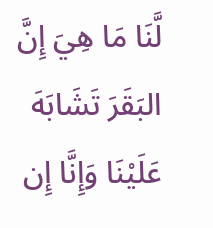لَّنَا مَا هِيَ إِنَّ البَقَرَ تَشَابَهَ عَلَيْنَا وَإِنَّا إِن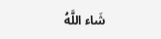شَاء اللَّهُ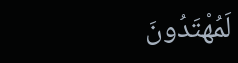لَمُهْتَدُونَ